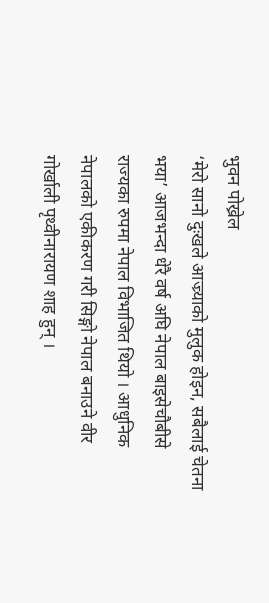भुवन पोख्रेल
‘मेरो सानो दुःखले आज्र्याको मुलुक होइन, सबैलाई चेतना भया’ आजभन्दा धेरै वर्ष अघि नेपाल बाइसेचौबीसे राज्यका रुपमा नेपाल विभाजित थियो । आधुनिक नेपालको एकीकरण गरी सिङ्गो नेपाल बनाउने वीर गोर्खाली पृथ्वीनारायण शाह हुन् ।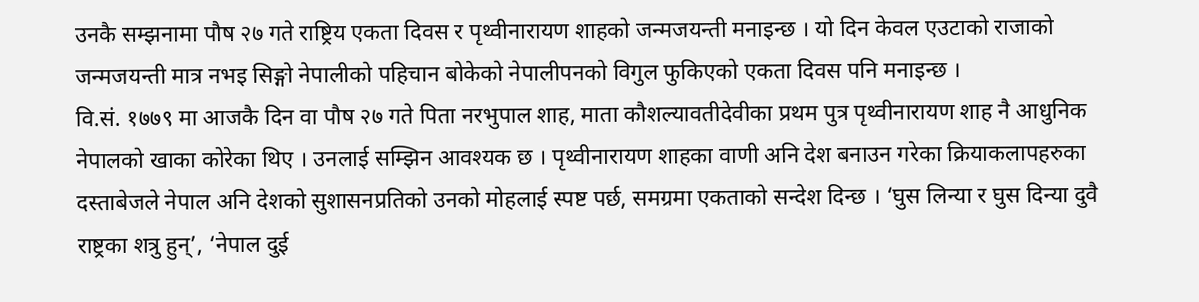उनकै सम्झनामा पौष २७ गते राष्ट्रिय एकता दिवस र पृथ्वीनारायण शाहको जन्मजयन्ती मनाइन्छ । यो दिन केवल एउटाको राजाको जन्मजयन्ती मात्र नभइ सिङ्गो नेपालीको पहिचान बोकेको नेपालीपनको विगुल फुकिएको एकता दिवस पनि मनाइन्छ ।
वि.सं. १७७९ मा आजकै दिन वा पौष २७ गते पिता नरभुपाल शाह, माता कौशल्यावतीदेवीका प्रथम पुत्र पृथ्वीनारायण शाह नै आधुनिक नेपालको खाका कोरेका थिए । उनलाई सम्झिन आवश्यक छ । पृथ्वीनारायण शाहका वाणी अनि देश बनाउन गरेका क्रियाकलापहरुका दस्ताबेजले नेपाल अनि देशको सुशासनप्रतिको उनको मोहलाई स्पष्ट पर्छ, समग्रमा एकताको सन्देश दिन्छ । ‘घुस लिन्या र घुस दिन्या दुवै राष्ट्रका शत्रु हुन्’, ‘नेपाल दुई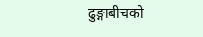ढुङ्गाबीचको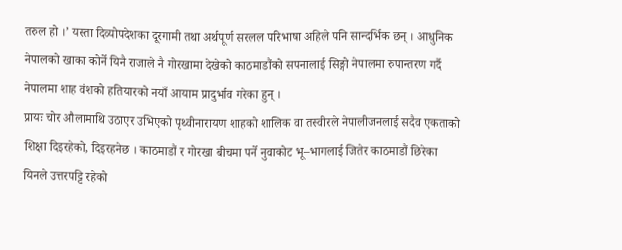तरुल हो ।’ यस्ता दिव्योपदेशका दूरगामी तथा अर्थपूर्ण सरलल परिभाषा अहिले पनि सान्दर्भिक छन् । आधुनिक नेपालको खाका कोर्ने यिनै राजाले नै गोरखामा देखेको काठमाडौंको सपनालाई सिङ्गो नेपालमा रुपान्तरण गर्दै नेपालमा शाह वंशको हतियारको नयाँ आयाम प्रादुर्भाव गरेका हुन् ।
प्रायः चोर औलामाथि उठाएर उभिएको पृथ्वीनारायण शाहको शालिक वा तस्वीरले नेपालीजनलाई सदैव एकताको शिक्षा दिइरहेको, दिइरहनेछ । काठमाडौं र गोरखा बीचमा पर्ने नुवाकोट भू–भागलाई जितेर काठमाडौं छिरेका यिनले उत्तरपट्टि रहेको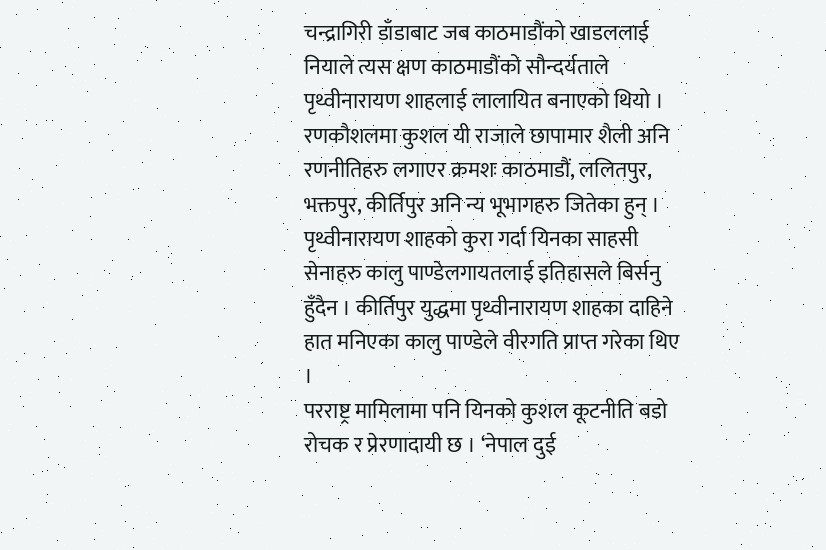चन्द्रागिरी डाँडाबाट जब काठमाडौंको खाडललाई नियाले त्यस क्षण काठमाडौंको सौन्दर्यताले पृथ्वीनारायण शाहलाई लालायित बनाएको थियो । रणकौशलमा कुशल यी राजाले छापामार शैली अनि रणनीतिहरु लगाएर क्रमशः काठमाडौं, ललितपुर, भक्तपुर, कीर्तिपुर अनि न्य भूभागहरु जितेका हुन् । पृथ्वीनारायण शाहको कुरा गर्दा यिनका साहसी सेनाहरु कालु पाण्डेलगायतलाई इतिहासले बिर्सनु हुँदैन । कीर्तिपुर युद्धमा पृथ्वीनारायण शाहका दाहिने हात मनिएका कालु पाण्डेले वीरगति प्राप्त गरेका थिए ।
परराष्ट्र मामिलामा पनि यिनको कुशल कूटनीति बडो रोचक र प्रेरणादायी छ । ‘नेपाल दुई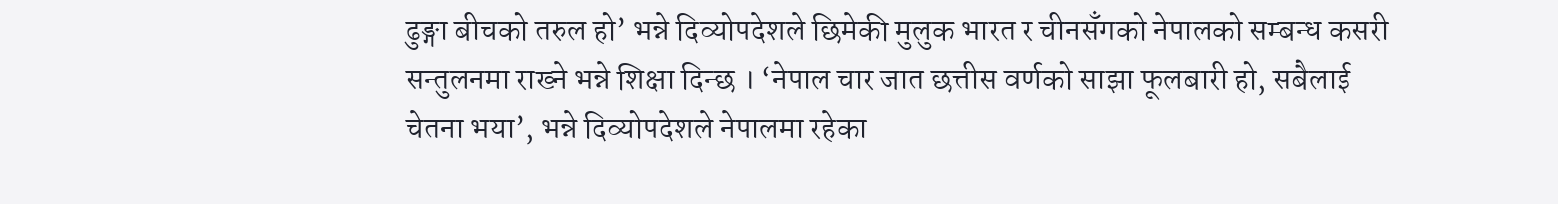ढुङ्गा बीचको तरुल हो’ भन्ने दिव्योपदेशले छिमेकी मुलुक भारत र चीनसँगको नेपालको सम्बन्ध कसरी सन्तुलनमा राख्ने भन्ने शिक्षा दिन्छ । ‘नेपाल चार जात छत्तीस वर्णको साझा फूलबारी हो, सबैलाई चेतना भया’, भन्ने दिव्योपदेशले नेपालमा रहेका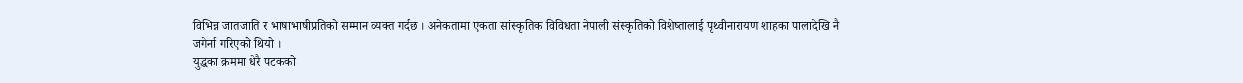विभिन्न जातजाति र भाषाभाषीप्रतिको सम्मान व्यक्त गर्दछ । अनेकतामा एकता सांस्कृतिक विविधता नेपाली संस्कृतिको विशेष्तालाई पृथ्वीनारायण शाहका पालादेखि नै जगेर्ना गरिएको थियो ।
युद्धका क्रममा धेरै पटकको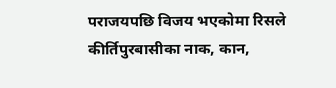पराजयपछि विजय भएकोमा रिसले कीर्तिपुरबासीका नाक, कान,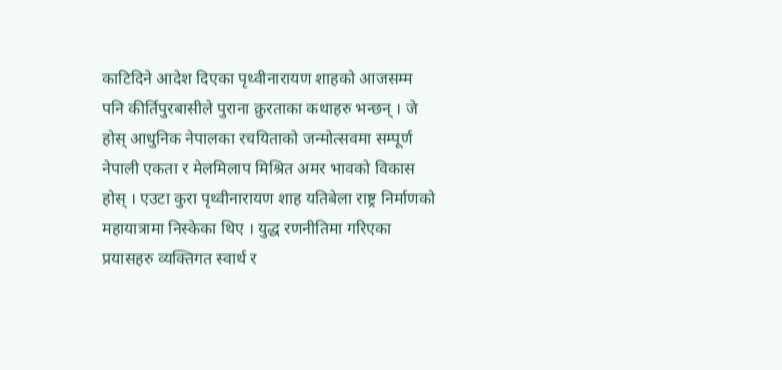काटिदिने आदेश दिएका पृथ्वीनारायण शाहको आजसम्म पनि कीर्तिपुरबासीले पुराना क्रुरताका कथाहरु भन्छन् । जे होस् आधुनिक नेपालका रचयिताको जन्मोत्सवमा सम्पूर्ण नेपाली एकता र मेलमिलाप मिश्रित अमर भावको विकास होस् । एउटा कुरा पृथ्वीनारायण शाह यतिबेला राष्ट्र निर्माणको महायात्रामा निस्केका थिए । युद्ध रणनीतिमा गरिएका प्रयासहरु व्यक्तिगत स्वार्थ र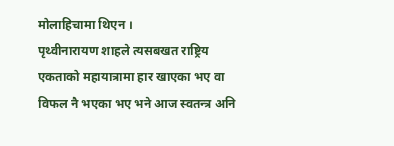मोलाहिचामा थिएन ।
पृथ्वीनारायण शाहले त्यसबखत राष्ट्रिय एकताको महायात्रामा हार खाएका भए वा विफल नै भएका भए भने आज स्वतन्त्र अनि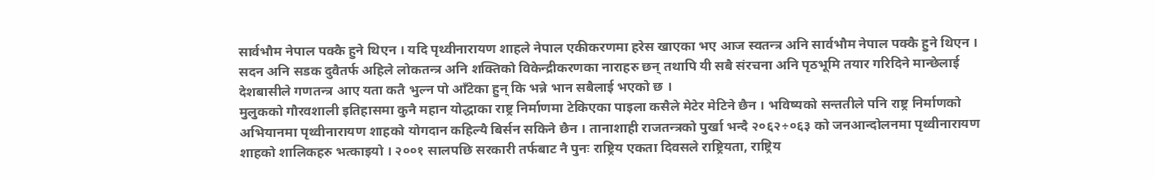सार्वभौम नेपाल पक्कै हुने थिएन । यदि पृथ्वीनारायण शाहले नेपाल एकीकरणमा हरेस खाएका भए आज स्वतन्त्र अनि सार्वभौम नेपाल पक्कै हुने थिएन । सदन अनि सडक दुवैतर्फ अहिले लोकतन्त्र अनि शक्तिको विकेन्द्रीकरणका नाराहरु छन् तथापि यी सबै संरचना अनि पृठभूमि तयार गरिदिने मान्छेलाई देशबासीले गणतन्त्र आए यता कतै भुल्न पो आँटेका हुन् कि भन्ने भान सबैलाई भएको छ ।
मुलुकको गौरवशाली इतिहासमा कुनै महान योद्धाका राष्ट्र निर्माणमा टेकिएका पाइला कसैले मेटेर मेटिने छैन । भविष्यको सन्ततीले पनि राष्ट्र निर्माणको अभियानमा पृथ्वीनारायण शाहको योगदान कहिल्यै बिर्सन सकिने छैन । तानाशाही राजतन्त्रको पुर्खा भन्दै २०६२÷०६३ को जनआन्दोलनमा पृथ्वीनारायण शाहको शालिकहरु भत्काइयो । २००१ सालपछि सरकारी तर्फबाट नै पुनः राष्ट्रिय एकता दिवसले राष्ट्रियता, राष्ट्रिय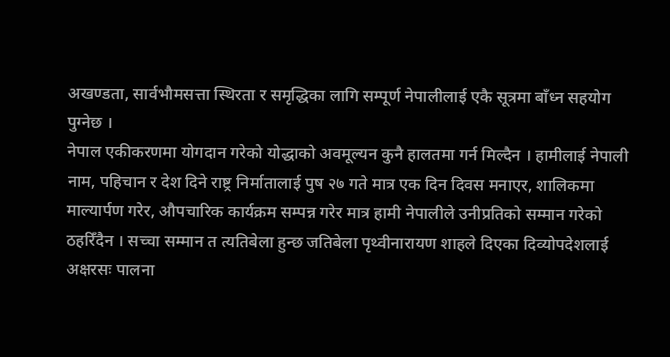अखण्डता, सार्वभौमसत्ता स्थिरता र समृद्धिका लागि सम्पूर्ण नेपालीलाई एकै सूत्रमा बाँध्न सहयोग पुग्नेछ ।
नेपाल एकीकरणमा योगदान गरेको योद्धाको अवमूल्यन कुनै हालतमा गर्न मिल्दैन । हामीलाई नेपाली नाम, पहिचान र देश दिने राष्ट्र निर्मातालाई पुष २७ गते मात्र एक दिन दिवस मनाएर, शालिकमा माल्यार्पण गरेर, औपचारिक कार्यक्रम सम्पन्न गरेर मात्र हामी नेपालीले उनीप्रतिको सम्मान गरेको ठहरिँदैन । सच्चा सम्मान त त्यतिबेला हुन्छ जतिबेला पृथ्वीनारायण शाहले दिएका दिव्योपदेशलाई अक्षरसः पालना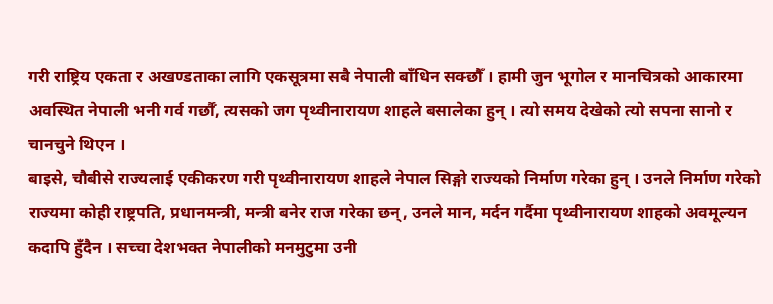गरी राष्ट्रिय एकता र अखण्डताका लागि एकसूत्रमा सबै नेपाली बाँधिन सक्छौँ । हामी जुन भूगोल र मानचित्रको आकारमा अवस्थित नेपाली भनी गर्व गर्छौँ, त्यसको जग पृथ्वीनारायण शाहले बसालेका हुन् । त्यो समय देखेको त्यो सपना सानो र चानचुने थिएन ।
बाइसे, चौबीसे राज्यलाई एकीकरण गरी पृथ्वीनारायण शाहले नेपाल सिङ्गो राज्यको निर्माण गरेका हुन् । उनले निर्माण गरेको राज्यमा कोही राष्ट्रपति, प्रधानमन्त्री, मन्त्री बनेर राज गरेका छन्, उनले मान, मर्दन गर्दैमा पृथ्वीनारायण शाहको अवमूल्यन कदापि हुँदैन । सच्चा देशभक्त नेपालीको मनमुटुमा उनी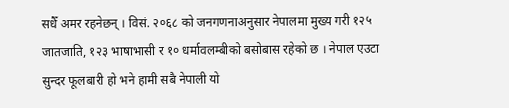सधैँ अमर रहनेछन् । विसं. २०६८ को जनगणनाअनुसार नेपालमा मुख्य गरी १२५ जातजाति, १२३ भाषाभासी र १० धर्मावलम्बीको बसोबास रहेको छ । नेपाल एउटा सुन्दर फूलबारी हो भने हामी सबै नेपाली यो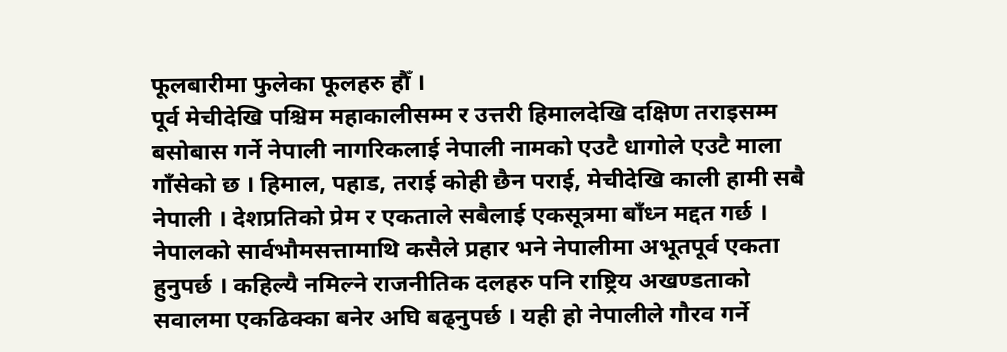फूलबारीमा फुलेका फूलहरु हौँ ।
पूर्व मेचीदेखि पश्चिम महाकालीसम्म र उत्तरी हिमालदेखि दक्षिण तराइसम्म बसोबास गर्ने नेपाली नागरिकलाई नेपाली नामको एउटै धागोले एउटै माला गाँसेको छ । हिमाल, पहाड, तराई कोही छैन पराई, मेचीदेखि काली हामी सबै नेपाली । देशप्रतिको प्रेम र एकताले सबैलाई एकसूत्रमा बाँध्न मद्दत गर्छ । नेपालको सार्वभौमसत्तामाथि कसैले प्रहार भने नेपालीमा अभूतपूर्व एकता हुनुपर्छ । कहिल्यै नमिल्ने राजनीतिक दलहरु पनि राष्ट्रिय अखण्डताको सवालमा एकढिक्का बनेर अघि बढ्नुपर्छ । यही हो नेपालीले गौरव गर्ने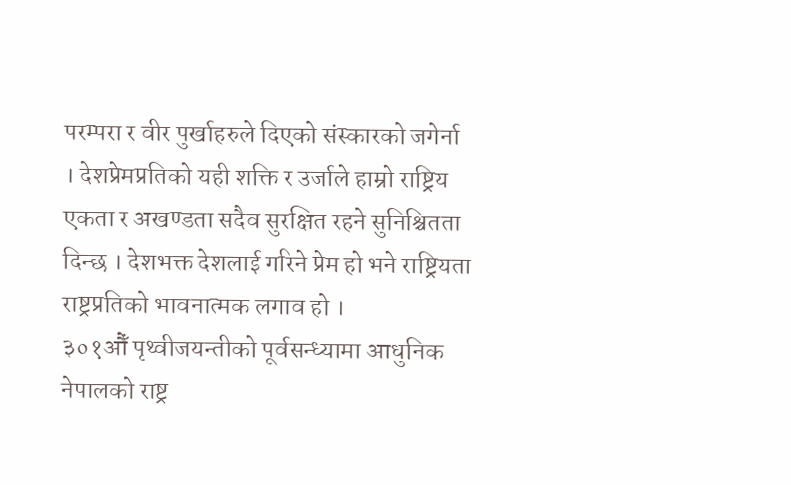परम्परा र वीर पुर्खाहरुले दिएको संस्कारको जगेर्ना । देशप्रेमप्रतिको यही शक्ति र उर्जाले हाम्रो राष्ट्रिय एकता र अखण्डता सदैव सुरक्षित रहने सुनिश्चितता दिन्छ । देशभक्त देशलाई गरिने प्रेम हो भने राष्ट्रियता राष्ट्रप्रतिको भावनात्मक लगाव हो ।
३०१औँ पृथ्वीजयन्तीको पूर्वसन्ध्यामा आधुनिक नेपालको राष्ट्र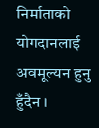निर्माताको योगदानलाई अवमूल्यन हुनु हुँदैन ।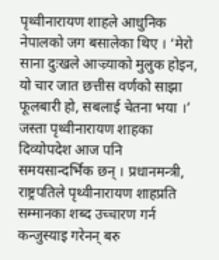पृथ्वीनारायण शाहले आधुनिक नेपालको जग बसालेका थिए । ‘मेरो साना दुःखले आज्र्याको मुलुक होइन, यो चार जात छत्तीस वर्णको साझा फूलबारी हो, सबलाई चेतना भया ।’ जस्ता पृथ्वीनारायण शाहका दिव्योपदेश आज पनि समयसान्दर्भिक छन् । प्रधानमन्त्री, राष्ट्रपतिले पृथ्वीनारायण शाहप्रति सम्मानका शब्द उच्चारण गर्न कन्जुस्याइ गरेनन् बरु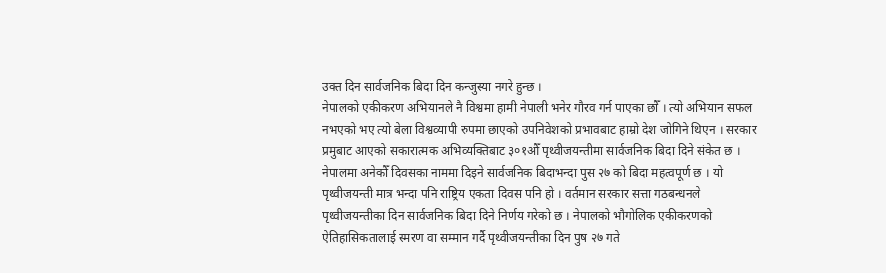उक्त दिन सार्वजनिक बिदा दिन कन्जुस्या नगरे हुन्छ ।
नेपालको एकीकरण अभियानले नै विश्वमा हामी नेपाली भनेर गौरव गर्न पाएका छौँ । त्यो अभियान सफल नभएको भए त्यो बेला विश्वव्यापी रुपमा छाएको उपनिवेशको प्रभावबाट हाम्रो देश जोगिने थिएन । सरकार प्रमुबाट आएको सकारात्मक अभिव्यक्तिबाट ३०१औँ पृथ्वीजयन्तीमा सार्वजनिक बिदा दिने संकेत छ । नेपालमा अनेकौँ दिवसका नाममा दिइने सार्वजनिक बिदाभन्दा पुस २७ को बिदा महत्वपूर्ण छ । यो पृथ्वीजयन्ती मात्र भन्दा पनि राष्ट्रिय एकता दिवस पनि हो । वर्तमान सरकार सत्ता गठबन्धनले पृथ्वीजयन्तीका दिन सार्वजनिक बिदा दिने निर्णय गरेको छ । नेपालको भौगोलिक एकीकरणको ऐतिहासिकतालाई स्मरण वा सम्मान गर्दै पृथ्वीजयन्तीका दिन पुष २७ गते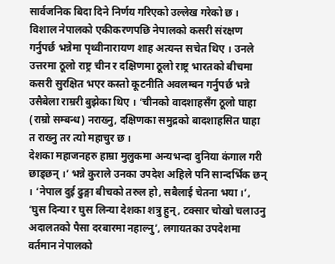सार्वजनिक बिदा दिने निर्णय गरिएको उल्लेख गरेको छ ।
विशाल नेपालको एकीकरणपछि नेपालको कसरी संरक्षण गर्नुपर्छ भन्नेमा पृथ्वीनारायण शाह अत्यन्त सचेत थिए । उनले उत्तरमा ठूलो राष्ट्र चीन र दक्षिणमा ठूलो राष्ट्र भारतको बीचमा कसरी सुरक्षित भएर कस्तो कूटनीति अवलम्बन गर्नुपर्छ भन्ने उसैबेला राम्ररी बुझेका थिए । ‘चीनको वादशाहसँग ठूलो घाहा (राम्रो सम्बन्ध) नराख्नु, दक्षिणका समुद्रको बादशाहसित घाहा त राख्नु तर त्यो महाचुर छ ।
देशका महाजनहरु हाम्रा मुलुकमा अन्यभन्दा दुनिया कंगाल गरी छाड्छन् ।’ भन्ने कुराले उनका उपदेश अहिले पनि सान्दर्भिक छन् । ‘नेपाल दुई ढुङ्गा बीचको तरुल हो, सबैलाई चेतना भया ।’, ‘घुस दिन्या र घुस लिन्या देशका शत्रु हुन्, टक्सार चोखो चलाउनु अदालतको पैसा दरबारमा नहाल्नु’, लगायतका उपदेशमा वर्तमान नेपालको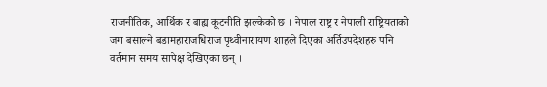राजनीतिक, आर्थिक र बाह्य कूटनीति झल्केको छ । नेपाल राष्ट्र र नेपाली राष्ट्रियताको जग बसाल्ने बडामहाराजधिराज पृथ्वीनारायण शाहले दिएका अर्तिउपदेशहरु पनि वर्तमान समय सापेक्ष देखिएका छन् ।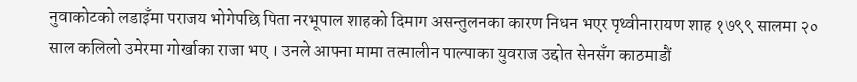नुवाकोटको लडाइँमा पराजय भोगेपछि पिता नरभूपाल शाहको दिमाग असन्तुलनका कारण निधन भएर पृथ्वीनारायण शाह १७९९ सालमा २० साल कलिलो उमेरमा गोर्खाका राजा भए । उनले आफ्ना मामा तत्मालीन पाल्पाका युवराज उद्दोत सेनसँग काठमाडौं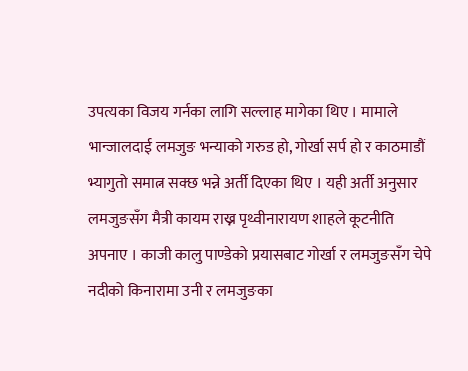उपत्यका विजय गर्नका लागि सल्लाह मागेका थिए । मामाले भान्जालदाई लमजुङ भन्याको गरुड हो, गोर्खा सर्प हो र काठमाडौं भ्यागुतो समात्न सक्छ भन्ने अर्ती दिएका थिए । यही अर्ती अनुसार लमजुङसँग मैत्री कायम राख्न पृथ्वीनारायण शाहले कूटनीति अपनाए । काजी कालु पाण्डेको प्रयासबाट गोर्खा र लमजुङसँग चेपे नदीको किनारामा उनी र लमजुङका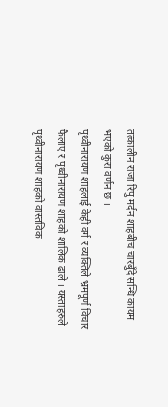तत्कालीन राजा रिपु मर्दन शाहबीच चारबुँदे सन्धि कायम भएको कुरा वर्णन छ ।
पृथ्वीनारायण शाहलाई केही वर्ग र व्यक्तिले भ्रमपूर्ण विचार फैलाए र पृथ्वीनारायण शाहको शालिक ढाले । यस्ताहरुले पृथ्वीनारायण शाहको वास्तविक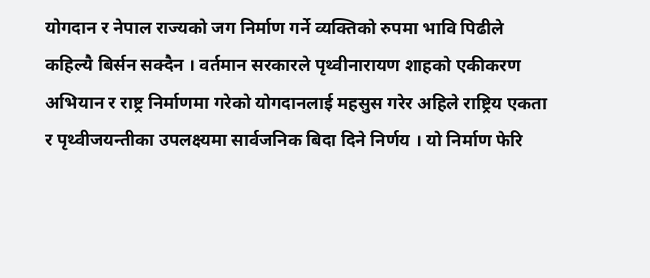योगदान र नेपाल राज्यको जग निर्माण गर्ने व्यक्तिको रुपमा भावि पिढीले कहिल्यै बिर्सन सक्दैन । वर्तमान सरकारले पृथ्वीनारायण शाहको एकीकरण अभियान र राष्ट्र निर्माणमा गरेको योगदानलाई महसुस गरेर अहिले राष्ट्रिय एकता र पृथ्वीजयन्तीका उपलक्ष्यमा सार्वजनिक बिदा दिने निर्णय । यो निर्माण फेरि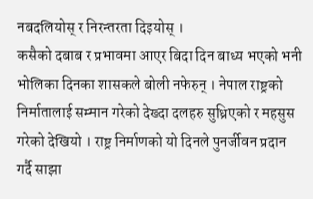नबदलियोस् र निरन्तरता दिइयोस् ।
कसैको दबाब र प्रभावमा आएर बिदा दिन बाध्य भएको भनी भोलिका दिनका शासकले बोली नफेरुन् । नेपाल राष्ट्रको निर्मातालाई सम्मान गरेको देख्दा दलहरु सुध्रिएको र महसुस गरेको देखियो । राष्ट्र निर्माणको यो दिनले पुनर्जीवन प्रदान गर्दै साझा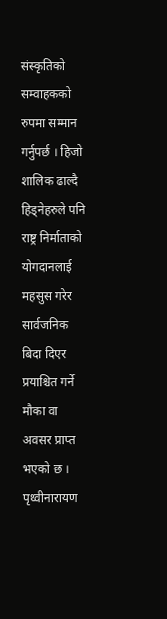संस्कृतिको सम्वाहकको रुपमा सम्मान गर्नुपर्छ । हिजो शालिक ढाल्दै हिड्नेहरुले पनि राष्ट्र निर्माताको योगदानलाई महसुस गरेर सार्वजनिक बिदा दिएर प्रयाश्चित गर्ने मौका वा अवसर प्राप्त भएको छ । पृथ्वीनारायण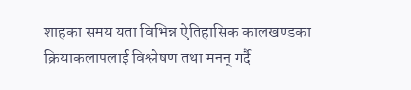शाहका समय यता विभिन्न ऐतिहासिक कालखण्डका क्रियाकलापलाई विश्लेषण तथा मनन् गर्दै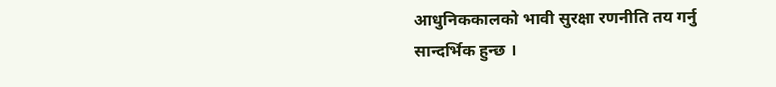आधुनिककालको भावी सुरक्षा रणनीति तय गर्नु सान्दर्भिक हुन्छ ।